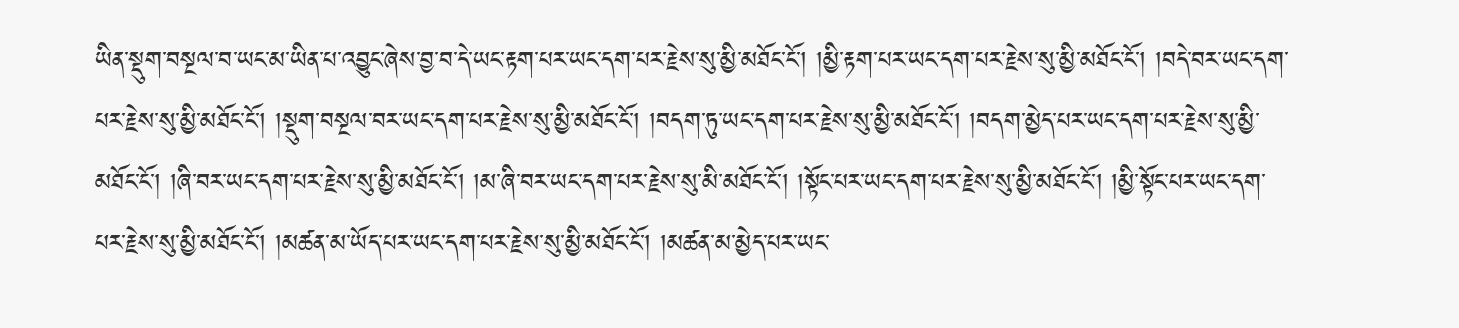ཡིན་སྡུག་བསྔལ་བ་ཡང་མ་ཡིན་པ་འབྱུང་ཞེས་བྱ་བ་དེ་ཡང་རྟག་པར་ཡང་དག་པར་རྗེས་སུ་མྱི་མཐོང་ངོ་། །མྱི་རྟག་པར་ཡང་དག་པར་རྗེས་སུ་མྱི་མཐོང་ངོ་། །བདེ་བར་ཡང་དག་པར་རྗེས་སུ་མྱི་མཐོང་ངོ་། །སྡུག་བསྔལ་བར་ཡང་དག་པར་རྗེས་སུ་མྱི་མཐོང་ངོ་། །བདག་ཏུ་ཡང་དག་པར་རྗེས་སུ་མྱི་མཐོང་ངོ་། །བདག་མྱེད་པར་ཡང་དག་པར་རྗེས་སུ་མྱི་མཐོང་ངོ་། །ཞི་བར་ཡང་དག་པར་རྗེས་སུ་མྱི་མཐོང་ངོ་། །མ་ཞི་བར་ཡང་དག་པར་རྗེས་སུ་མི་མཐོང་ངོ་། །སྟོང་པར་ཡང་དག་པར་རྗེས་སུ་མྱི་མཐོང་ངོ་། །མྱི་སྟོང་པར་ཡང་དག་པར་རྗེས་སུ་མྱི་མཐོང་ངོ་། །མཚན་མ་ཡོད་པར་ཡང་དག་པར་རྗེས་སུ་མྱི་མཐོང་ངོ་། །མཚན་མ་མྱེད་པར་ཡང་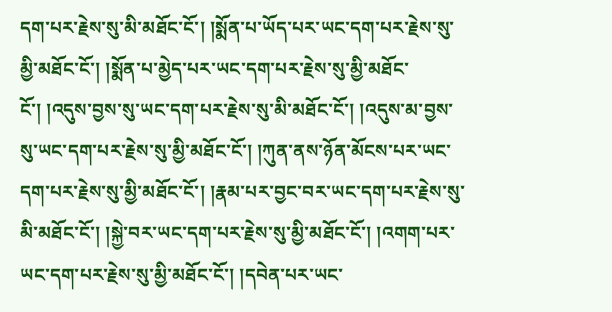དག་པར་རྗེས་སུ་མི་མཐོང་ངོ་། །སྨོན་པ་ཡོད་པར་ཡང་དག་པར་རྗེས་སུ་མྱི་མཐོང་ངོ་། །སྨོན་པ་མྱེད་པར་ཡང་དག་པར་རྗེས་སུ་མྱི་མཐོང་ངོ་། །འདུས་བྱས་སུ་ཡང་དག་པར་རྗེས་སུ་མི་མཐོང་ངོ་། །འདུས་མ་བྱས་སུ་ཡང་དག་པར་རྗེས་སུ་མྱི་མཐོང་ངོ་། །ཀུན་ནས་ཉོན་མོངས་པར་ཡང་དག་པར་རྗེས་སུ་མྱི་མཐོང་ངོ་། །རྣམ་པར་བྱང་བར་ཡང་དག་པར་རྗེས་སུ་མི་མཐོང་ངོ་། །སྐྱེ་བར་ཡང་དག་པར་རྗེས་སུ་མྱི་མཐོང་ངོ་། །འགག་པར་ཡང་དག་པར་རྗེས་སུ་མྱི་མཐོང་ངོ་། །དབེན་པར་ཡང་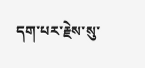དག་པར་རྗེས་སུ་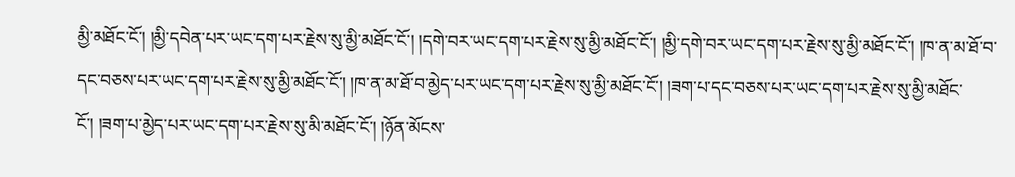མྱི་མཐོང་ངོ་། །མྱི་དབེན་པར་ཡང་དག་པར་རྗེས་སུ་མྱི་མཐོང་ངོ་། །དགེ་བར་ཡང་དག་པར་རྗེས་སུ་མྱི་མཐོང་ངོ་། །མྱི་དགེ་བར་ཡང་དག་པར་རྗེས་སུ་མྱི་མཐོང་ངོ་། །ཁ་ན་མ་ཐོ་བ་དང་བཅས་པར་ཡང་དག་པར་རྗེས་སུ་མྱི་མཐོང་ངོ་། །ཁ་ན་མ་ཐོ་བ་མྱེད་པར་ཡང་དག་པར་རྗེས་སུ་མྱི་མཐོང་ངོ་། །ཟག་པ་དང་བཅས་པར་ཡང་དག་པར་རྗེས་སུ་མྱི་མཐོང་ངོ་། །ཟག་པ་མྱེད་པར་ཡང་དག་པར་རྗེས་སུ་མི་མཐོང་ངོ་། །ཉོན་མོངས་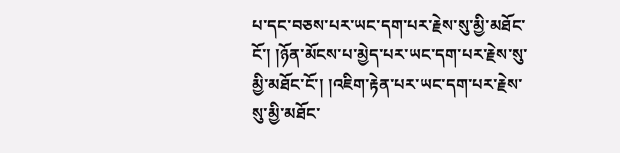པ་དང་བཅས་པར་ཡང་དག་པར་རྗེས་སུ་མྱི་མཐོང་ངོ་། །ཉོན་མོངས་པ་མྱེད་པར་ཡང་དག་པར་རྗེས་སུ་མྱི་མཐོང་ངོ་། །འཇིག་རྟེན་པར་ཡང་དག་པར་རྗེས་སུ་མྱི་མཐོང་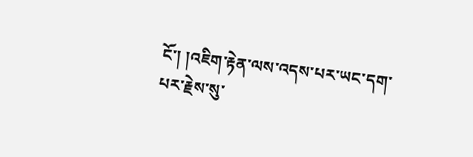ངོ་། །འཇིག་རྟེན་ལས་འདས་པར་ཡང་དག་པར་རྗེས་སུ་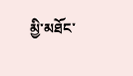མྱི་མཐོང་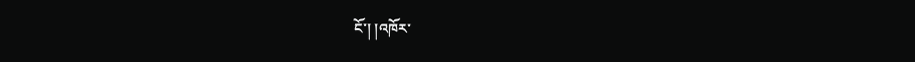ངོ་། །འཁོར་